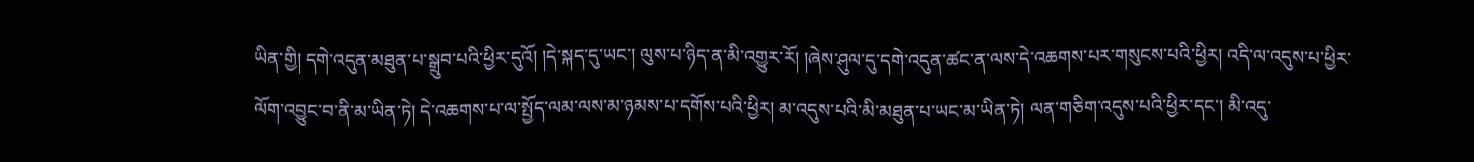ཡིན་གྱི། དགེ་འདུན་མཐུན་པ་སྒྲུབ་པའི་ཕྱིར་དུའོ། །དེ་སྐད་དུ་ཡང་། ལུས་པ་ཉིད་ན་མི་འགྱུར་རོ། །ཞེས་ཤུལ་དུ་དགེ་འདུན་ཚང་ན་ལས་དེ་འཆགས་པར་གསུངས་པའི་ཕྱིར། འདི་ལ་འདུས་པ་ཕྱིར་ལོག་འབྱུང་བ་ནི་མ་ཡིན་ཏེ། དེ་འཆགས་པ་ལ་སྤྱོད་ལམ་ལས་མ་ཉམས་པ་དགོས་པའི་ཕྱིར། མ་འདུས་པའི་མི་མཐུན་པ་ཡང་མ་ཡིན་ཏེ། ལན་གཅིག་འདུས་པའི་ཕྱིར་དང་། མི་འདུ་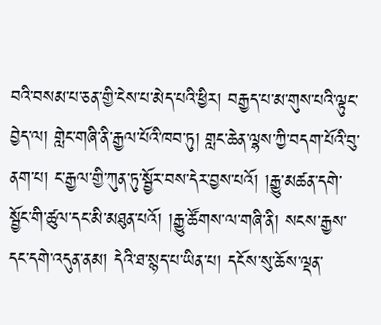བའི་བསམ་པ་ཅན་གྱི་ངེས་པ་མེད་པའི་ཕྱིར། བརྒྱད་པ་མ་གུས་པའི་ལྟུང་བྱེད་ལ། གླེང་གཞི་ནི་རྒྱལ་པོའི་ཁབ་ཏུ། གླང་ཆེན་ལྷས་ཀྱི་བདག་པོའི་བུ་ནག་པ། ང་རྒྱལ་གྱི་ཀུན་ཏུ་སྦྱོར་བས་དེར་བྱས་པའོ། །རྒྱུ་མཚན་དགེ་སྦྱོང་གི་ཚུལ་དང་མི་མཐུན་པའོ། །རྒྱུ་ཚོགས་ལ་གཞི་ནི། སངས་རྒྱས་དང་དགེ་འདུན་ནམ། དེའི་ཐ་སྙད་པ་ཡིན་པ། དངོས་སུ་ཆོས་ལྡན་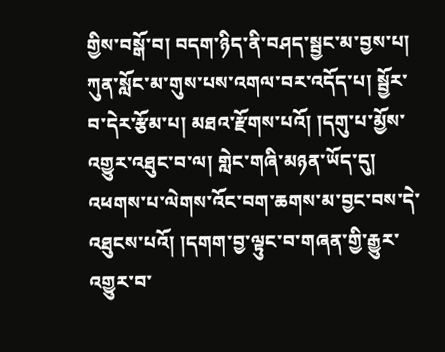གྱིས་བསྒོ་བ། བདག་ཉིད་ནི་བཤད་སྦྱང་མ་བྱས་པ། ཀུན་སློང་མ་གུས་པས་འགལ་བར་འདོད་པ། སྦྱོར་བ་དེར་རྩོམ་པ། མཐའ་རྫོགས་པའོ། །དགུ་པ་མྱོས་འགྱུར་འཐུང་བ་ལ། གླེང་གཞི་མཉན་ཡོད་དུ། འཕགས་པ་ལེགས་འོང་བག་ཆགས་མ་བྱང་བས་དེ་འཐུངས་པའོ། །དགག་བྱ་ལྟུང་བ་གཞན་གྱི་རྒྱུར་འགྱུར་བ་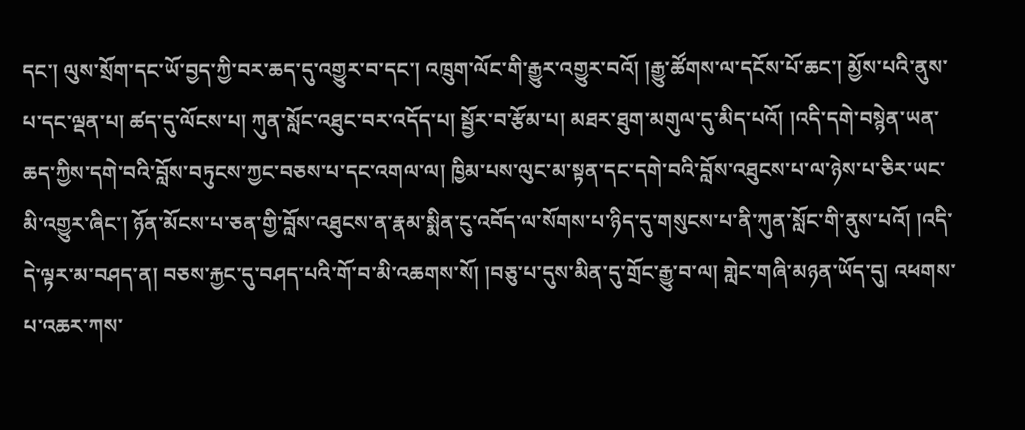དང་། ལུས་སྲོག་དང་ཡོ་བྱད་ཀྱི་བར་ཆད་དུ་འགྱུར་བ་དང་། འཁྲུག་ལོང་གི་རྒྱུར་འགྱུར་བའོ། །རྒྱུ་ཚོགས་ལ་དངོས་པོ་ཆང་། མྱོས་པའི་ནུས་པ་དང་ལྡན་པ། ཚད་དུ་ལོངས་པ། ཀུན་སློང་འཐུང་བར་འདོད་པ། སྦྱོར་བ་རྩོམ་པ། མཐར་ཐུག་མགུལ་དུ་མིད་པའོ། །འདི་དགེ་བསྙེན་ཡན་ཆད་ཀྱིས་དགེ་བའི་བློས་བཏུངས་ཀྱང་བཅས་པ་དང་འགལ་ལ། ཁྱིམ་པས་ལུང་མ་སྟན་དང་དགེ་བའི་བློས་འཐུངས་པ་ལ་ཉེས་པ་ཅིར་ཡང་མི་འགྱུར་ཞིང་། ཉོན་མོངས་པ་ཅན་གྱི་བློས་འཐུངས་ན་རྣམ་སྨིན་ངུ་འབོད་ལ་སོགས་པ་ཉིད་དུ་གསུངས་པ་ནི་ཀུན་སློང་གི་ནུས་པའོ། །འདི་དེ་ལྟར་མ་བཤད་ན། བཅས་རྐྱང་དུ་བཤད་པའི་གོ་བ་མི་འཆགས་སོ། །བཅུ་པ་དུས་མིན་དུ་གྲོང་རྒྱུ་བ་ལ། གླེང་གཞི་མཉན་ཡོད་དུ། འཕགས་པ་འཆར་ཀས་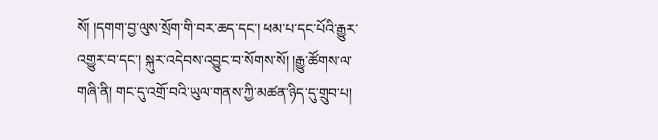སོ། །དགག་བྱ་ལུས་སྲོག་གི་བར་ཆད་དང་། ཕམ་པ་དང་པོའི་རྒྱུར་འགྱུར་བ་དང་། སྐུར་འདེབས་འབྱུང་བ་སོགས་སོ། །རྒྱུ་ཚོགས་ལ་གཞི་ནི། གང་དུ་འགྲོ་བའི་ཡུལ་གནས་ཀྱི་མཚན་ཉིད་དུ་གྲུབ་པ།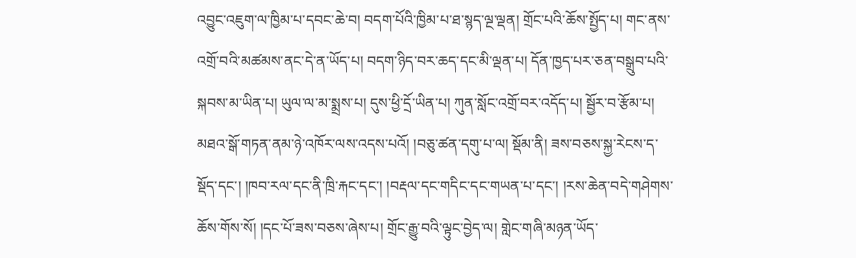འབྱུང་འཇུག་ལ་ཁྱིམ་པ་དབང་ཆེ་བ། བདག་པོའི་ཁྱིམ་པ་ཐ་སྙད་ལྔ་ལྡན། གྲོང་པའི་ཆོས་སྤྱོད་པ། གང་ནས་འགྲོ་བའི་མཚམས་ནང་དེ་ན་ཡོད་པ། བདག་ཉིད་བར་ཆད་དང་མི་ལྡན་པ། དོན་ཁྱད་པར་ཅན་བསྒྲུབ་པའི་སྐབས་མ་ཡིན་པ། ཡུལ་ལ་མ་སྨྲས་པ། དུས་ཕྱི་དྲོ་ཡིན་པ། ཀུན་སློང་འགྲོ་བར་འདོད་པ། སྦྱོར་བ་རྩོམ་པ། མཐའ་སྒོ་གཏན་ནམ་ཉེ་འཁོར་ལས་འདས་པའོ། །བཅུ་ཚན་དགུ་པ་ལ། སྡོམ་ནི། ཟས་བཅས་སྐྱ་རེངས་ད་སྡོད་དང་། །ཁབ་རལ་དང་ནི་ཁྲི་རྐང་དང་། །བརྡལ་དང་གདིང་དང་གཡན་པ་དང་། །རས་ཆེན་བདེ་གཤེགས་ཆོས་གོས་སོ། །དང་པོ་ཟས་བཅས་ཞེས་པ། གྲོང་རྒྱུ་བའི་ལྟུང་བྱེད་ལ། གླེང་གཞི་མཉན་ཡོད་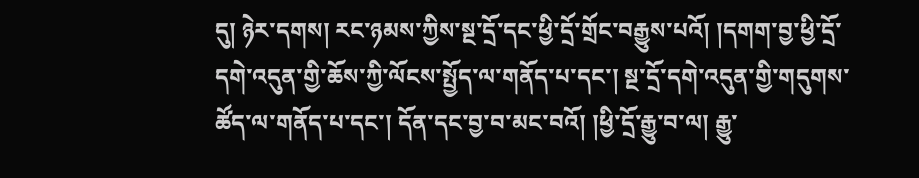དུ། ཉེར་དགས། རང་ཉམས་ཀྱིས་སྔ་དྲོ་དང་ཕྱི་དྲོ་གྲོང་བརྒྱུས་པའོ། །དགག་བྱ་ཕྱི་དྲོ་དགེ་འདུན་གྱི་ཆོས་ཀྱི་ལོངས་སྤྱོད་ལ་གནོད་པ་དང་། སྔ་དྲོ་དགེ་འདུན་གྱི་གདུགས་ཚོད་ལ་གནོད་པ་དང་། དོན་དང་བྱ་བ་མང་བའོ། །ཕྱི་དྲོ་རྒྱུ་བ་ལ། རྒྱུ་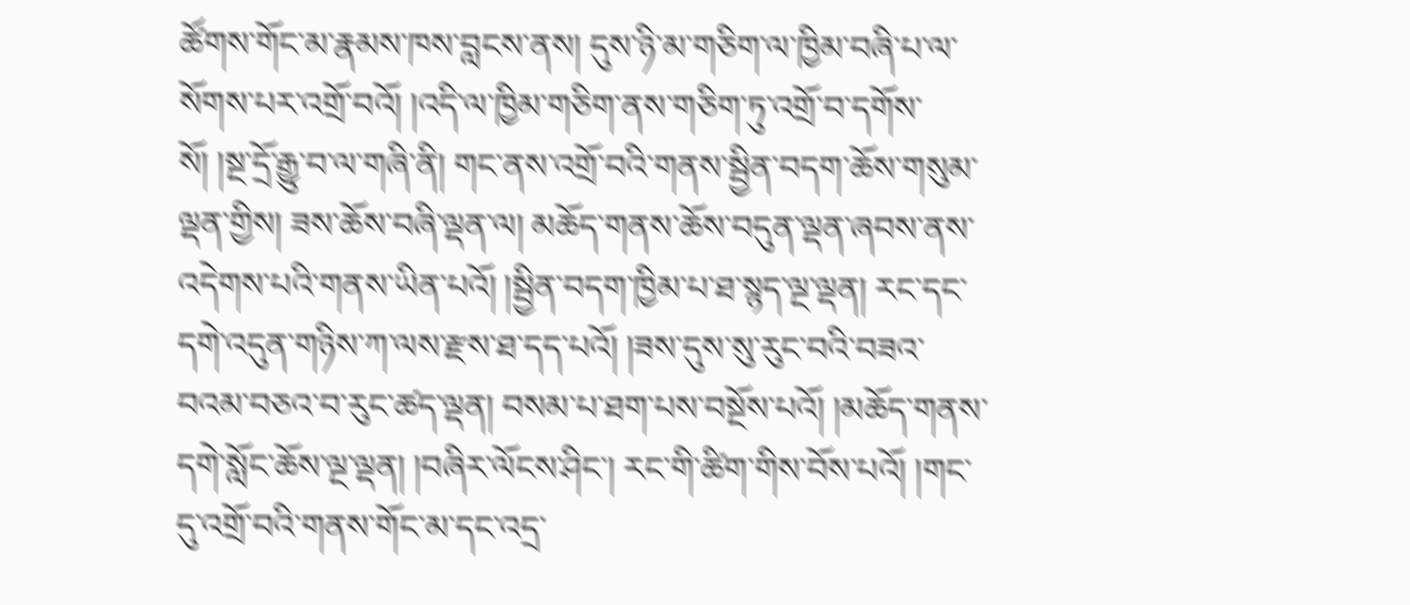ཚོགས་གོང་མ་རྣམས་ཁས་བླངས་ནས། དུས་ཉི་མ་གཅིག་ལ་ཁྱིམ་བཞི་པ་ལ་སོགས་པར་འགྲོ་བའོ། །འདི་ལ་ཁྱིམ་གཅིག་ནས་གཅིག་ཏུ་འགྲོ་བ་དགོས་སོ། །སྔ་དྲོ་རྒྱུ་བ་ལ་གཞི་ནི། གང་ནས་འགྲོ་བའི་གནས་སྦྱིན་བདག་ཆོས་གསུམ་ལྡན་གྱིས། ཟས་ཆོས་བཞི་ལྡན་ལ། མཆོད་གནས་ཆོས་བདུན་ལྡན་ཞབས་ནས་འདེགས་པའི་གནས་ཡིན་པའོ། །སྦྱིན་བདག་ཁྱིམ་པ་ཐ་སྙད་ལྔ་ལྡན། རང་དང་དགེ་འདུན་གཉིས་ཀ་ལས་རྫས་ཐ་དད་པའོ། །ཟས་དུས་སུ་རུང་བའི་བཟའ་བའམ་བཅའ་བ་རུང་ཚད་ལྡན། བསམ་པ་ཐག་པས་བསྔོས་པའོ། །མཆོད་གནས་དགེ་སློང་ཆོས་ལྔ་ལྡན། །བཞིར་ལོངས་ཤིང་། རང་གི་ཚིག་གིས་བོས་པའོ། །གང་དུ་འགྲོ་བའི་གནས་གོང་མ་དང་འདྲ་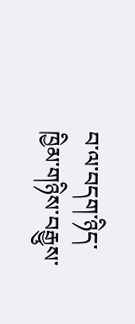བ་ལ་བདག་ཉིད་ཁྱིམ་གཉིས་བརྒྱུས་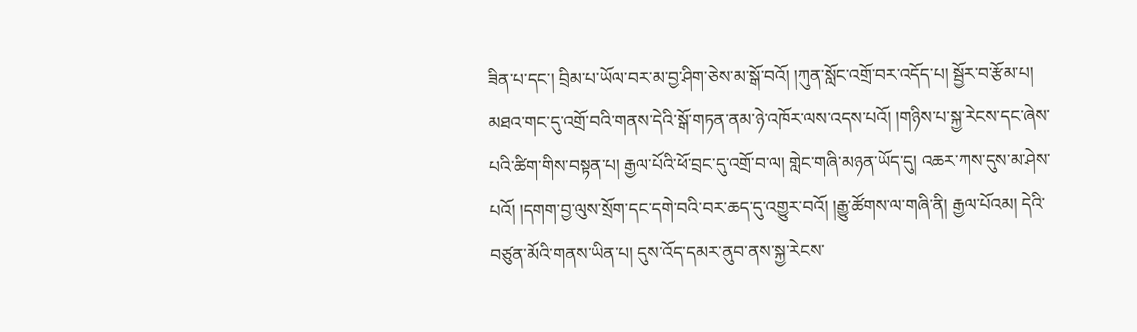ཟིན་པ་དང་། བྲིམ་པ་ཡོལ་བར་མ་བྱ་ཤིག་ཅེས་མ་སྒོ་བའོ། །ཀུན་སློང་འགྲོ་བར་འདོད་པ། སྦྱོར་བ་རྩོམ་པ། མཐའ་གང་དུ་འགྲོ་བའི་གནས་དེའི་སྒོ་གཏན་ནམ་ཉེ་འཁོར་ལས་འདས་པའོ། །གཉིས་པ་སྐྱ་རེངས་དང་ཞེས་པའི་ཚིག་གིས་བསྟན་པ། རྒྱལ་པོའི་ཕོ་བྲང་དུ་འགྲོ་བ་ལ། གླེང་གཞི་མཉན་ཡོད་དུ། འཆར་ཀས་དུས་མ་ཤེས་པའོ། །དགག་བྱ་ལུས་སྲོག་དང་དགེ་བའི་བར་ཆད་དུ་འགྱུར་བའོ། །རྒྱུ་ཚོགས་ལ་གཞི་ནི། རྒྱལ་པོའམ། དེའི་བཙུན་མོའི་གནས་ཡིན་པ། དུས་འོད་དམར་ནུབ་ནས་སྐྱ་རེངས་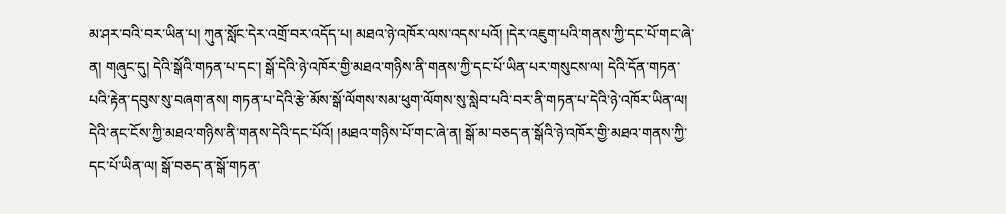མ་ཤར་བའི་བར་ཡིན་པ། ཀུན་སློང་དེར་འགྲོ་བར་འདོད་པ། མཐའ་ཉེ་འཁོར་ལས་འདས་པའོ། །དེར་འཇུག་པའི་གནས་ཀྱི་དང་པོ་གང་ཞེ་ན། གཞུང་དུ། དེའི་སྒོའི་གཏན་པ་དང་། སྒོ་དེའི་ཉེ་འཁོར་གྱི་མཐའ་གཉིས་ནི་གནས་ཀྱི་དང་པོ་ཡིན་པར་གསུངས་ལ། དེའི་དོན་གཏན་པའི་རྟེན་དབུས་སུ་བཞག་ནས། གཏན་པ་དེའི་རྩེ་མོས་སྒོ་ལོགས་སམ་ཕུག་ལོགས་སུ་སླེབ་པའི་བར་ནི་གཏན་པ་དེའི་ཉེ་འཁོར་ཡིན་ལ། དེའི་ནང་ངོས་ཀྱི་མཐའ་གཉིས་ནི་གནས་དེའི་དང་པོའོ། །མཐའ་གཉིས་པོ་གང་ཞེ་ན། སྒོ་མ་བཅད་ན་སྒོའི་ཉེ་འཁོར་གྱི་མཐའ་གནས་ཀྱི་དང་པོ་ཡིན་ལ། སྒོ་བཅད་ན་སྒོ་གཏན་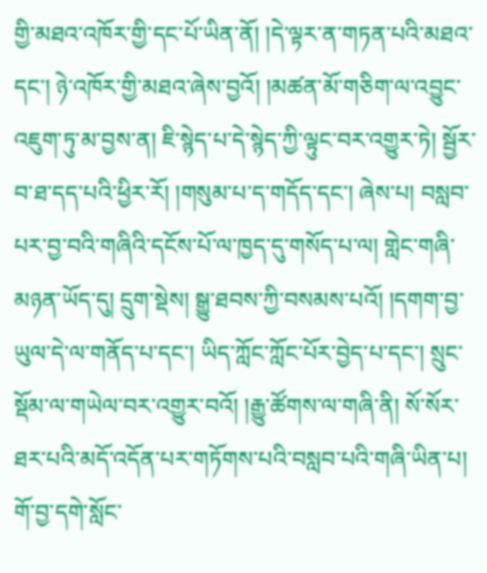གྱི་མཐའ་འཁོར་གྱི་དང་པོ་ཡིན་ནོ། །དེ་ལྟར་ན་གཏན་པའི་མཐའ་དང་། ཉེ་འཁོར་གྱི་མཐའ་ཞེས་བྱའོ། །མཚན་མོ་གཅིག་ལ་འབྱུང་འཇུག་ཏུ་མ་བྱས་ན། ཇི་སྙེད་པ་དེ་སྙེད་ཀྱི་ལྟུང་བར་འགྱུར་ཏེ། སྦྱོར་བ་ཐ་དད་པའི་ཕྱིར་རོ། །གསུམ་པ་ད་གདོད་དང་། ཞེས་པ། བསླབ་པར་བྱ་བའི་གཞིའི་དངོས་པོ་ལ་ཁྱད་དུ་གསོད་པ་ལ། གླེང་གཞི་མཉན་ཡོད་དུ། དྲུག་སྡེས། སྒྱུ་ཐབས་ཀྱི་བསམས་པའོ། །དགག་བྱ་ཡུལ་དེ་ལ་གནོད་པ་དང་། ཡིད་ཀློང་ཀློང་པོར་བྱེད་པ་དང་། སྲུང་སྡོམ་ལ་གཡེལ་བར་འགྱུར་བའོ། །རྒྱུ་ཚོགས་ལ་གཞི་ནི། སོ་སོར་ཐར་པའི་མདོ་འདོན་པར་གཏོགས་པའི་བསླབ་པའི་གཞི་ཡིན་པ། གོ་བྱ་དགེ་སློང་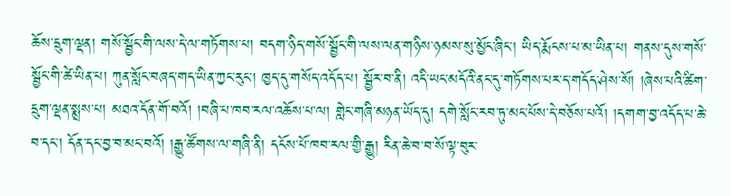ཆོས་དྲུག་ལྡན། གསོ་སྦྱོང་གི་ལས་དེ་ལ་གཏོགས་པ། བདག་ཉིད་གསོ་སྦྱོང་གི་ལས་ལན་གཉིས་ཉམས་སུ་མྱོང་ཞིང་། ཡིད་རྨོངས་པ་མ་ཡིན་པ། གནས་དུས་གསོ་སྦྱོང་གི་ཚེ་ཡིན་པ། ཀུན་སློང་བཞད་གད་ཡིན་ཀྱང་རུང་། ཁྱད་དུ་གསོད་འདོད་པ། སྦྱོར་བ་ནི། འདི་ཡང་མདོའི་ནང་དུ་གཏོགས་པར་ད་གདོད་ཤེས་སོ། །ཞེས་པའི་ཚིག་དྲུག་ལྡན་སྨྲས་པ། མཐའ་དོན་གོ་བའོ། །བཞི་པ་ཁབ་རལ་འཆོས་པ་ལ། གླེང་གཞི་མཉན་ཡོད་དུ། དགེ་སློང་རབ་ཏུ་མང་པོས་དེ་བཅོས་པའོ། །དགག་བྱ་འདོད་པ་ཆེ་བ་དང་། དོན་དང་བྱ་བ་མང་བའོ། །རྒྱུ་ཚོགས་ལ་གཞི་ནི། དངོས་པོ་ཁབ་རལ་གྱི་རྒྱུ། རིན་ཆེ་བ་བ་སོ་ལྟ་བུར་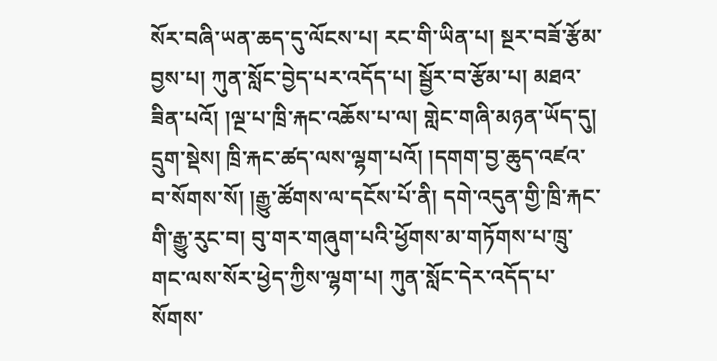སོར་བཞི་ཡན་ཆད་དུ་ལོངས་པ། རང་གི་ཡིན་པ། སྔར་བཟོ་རྩོམ་བྱས་པ། ཀུན་སློང་བྱེད་པར་འདོད་པ། སྦྱོར་བ་རྩོམ་པ། མཐའ་ཟིན་པའོ། །ལྔ་པ་ཁྲི་རྐང་འཆོས་པ་ལ། གླེང་གཞི་མཉན་ཡོད་དུ། དྲུག་སྡེས། ཁྲི་རྐང་ཚད་ལས་ལྷག་པའོ། །དགག་བྱ་ཆུད་འཛའ་བ་སོགས་སོ། །རྒྱུ་ཚོགས་ལ་དངོས་པོ་ནི། དགེ་འདུན་གྱི་ཁྲི་རྐང་གི་རྒྱུ་རུང་བ། བུ་གར་གཞུག་པའི་ཕྱོགས་མ་གཏོགས་པ་ཁྲུ་གང་ལས་སོར་ཕྱེད་ཀྱིས་ལྷག་པ། ཀུན་སློང་དེར་འདོད་པ་སོགས་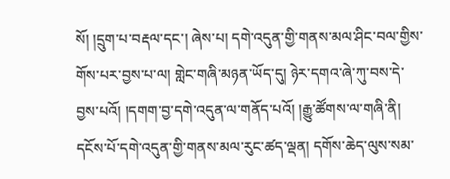སོ། །དྲུག་པ་བརྡལ་དང་། ཞེས་པ། དགེ་འདུན་གྱི་གནས་མལ་ཤིང་བལ་གྱིས་གོས་པར་བྱས་པ་ལ། གླེང་གཞི་མཉན་ཡོད་དུ། ཉེར་དགའ་ཞེ་ཀུ་བས་དེ་བྱས་པའོ། །དགག་བྱ་དགེ་འདུན་ལ་གནོད་པའོ། །རྒྱུ་ཚོགས་ལ་གཞི་ནི། དངོས་པོ་དགེ་འདུན་གྱི་གནས་མལ་རུང་ཚད་ལྡན། དགོས་ཆེད་ལུས་སམ་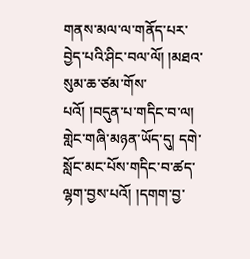གནས་མལ་ལ་གནོད་པར་བྱེད་པའི་ཤིང་བལ་ལོ། །མཐའ་སུམ་ཆ་ཙམ་གོས་པའོ། །བདུན་པ་གདིང་བ་ལ། གླེང་གཞི་མཉན་ཡོད་དུ། དགེ་སློང་མང་པོས་གདིང་བ་ཚད་ལྷག་བྱས་པའོ། །དགག་བྱ་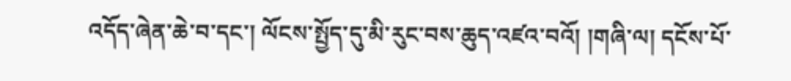འདོད་ཞེན་ཆེ་བ་དང་། ལོངས་སྤྱོད་དུ་མི་རུང་བས་ཆུད་འཛའ་བའོ། །གཞི་ལ། དངོས་པོ་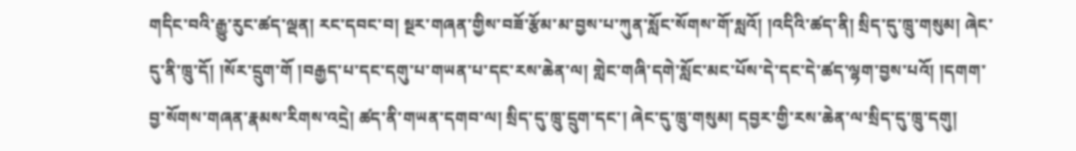གདིང་བའི་རྒྱུ་རུང་ཚད་ལྡན། རང་དབང་བ། སྔར་གཞན་གྱིས་བཟོ་རྩོམ་མ་བྱས་པ་ཀུན་སློང་སོགས་གོ་སླའོ། །འདིའི་ཚད་ནི། སྲིད་དུ་ཁྲུ་གསུམ། ཞེང་དུ་ནི་ཁྲུ་དོ། །སོར་དྲུག་གོ །བརྒྱད་པ་དང་དགུ་པ་གཡན་པ་དང་རས་ཆེན་ལ། གླེང་གཞི་དགེ་སློང་མང་པོས་དེ་དང་དེ་ཚད་ལྷག་བྱས་པའོ། །དགག་བྱ་སོགས་གཞན་རྣམས་རིགས་འདྲེ། ཚད་ནི་གཡན་དགབ་ལ། སྲིད་དུ་ཁྲུ་དྲུག་དང་། ཞེང་དུ་ཁྲུ་གསུམ། དབྱར་གྱི་རས་ཆེན་ལ་སྲིད་དུ་ཁྲུ་དགུ།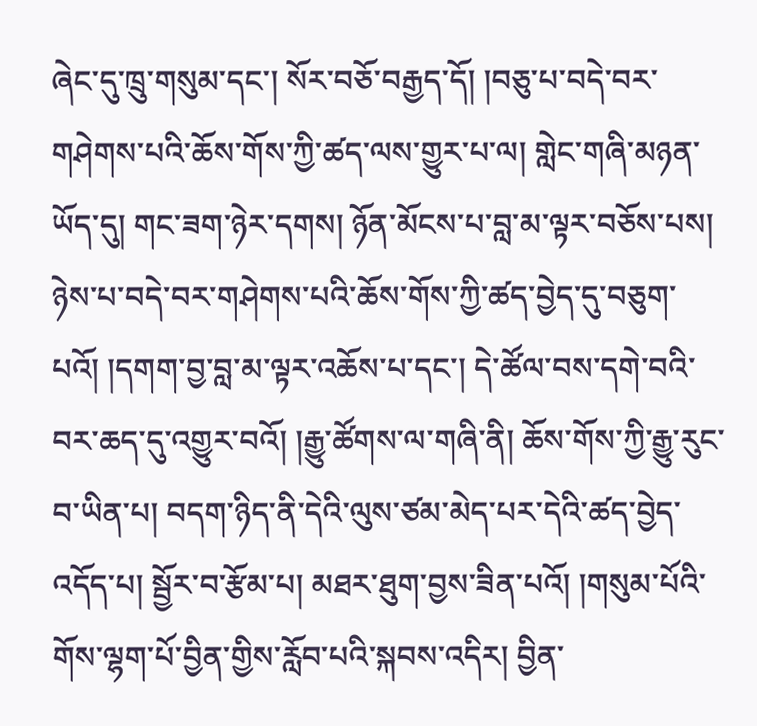ཞེང་དུ་ཁྲུ་གསུམ་དང་། སོར་བཅོ་བརྒྱད་དོ། །བཅུ་པ་བདེ་བར་གཤེགས་པའི་ཆོས་གོས་ཀྱི་ཚད་ལས་གྱུར་པ་ལ། གླེང་གཞི་མཉན་ཡོད་དུ། གང་ཟག་ཉེར་དགས། ཉོན་མོངས་པ་བླ་མ་ལྟར་བཅོས་པས། ཉེས་པ་བདེ་བར་གཤེགས་པའི་ཆོས་གོས་ཀྱི་ཚད་བྱེད་དུ་བཅུག་པའོ། །དགག་བྱ་བླ་མ་ལྟར་འཆོས་པ་དང་། དེ་ཚོལ་བས་དགེ་བའི་བར་ཆད་དུ་འགྱུར་བའོ། །རྒྱུ་ཚོགས་ལ་གཞི་ནི། ཆོས་གོས་ཀྱི་རྒྱུ་རུང་བ་ཡིན་པ། བདག་ཉིད་ནི་དེའི་ལུས་ཙམ་མེད་པར་དེའི་ཚད་བྱེད་འདོད་པ། སྦྱོར་བ་རྩོམ་པ། མཐར་ཐུག་བྱས་ཟིན་པའོ། །གསུམ་པོའི་གོས་ལྷག་པོ་བྱིན་གྱིས་རློབ་པའི་སྐབས་འདིར། བྱིན་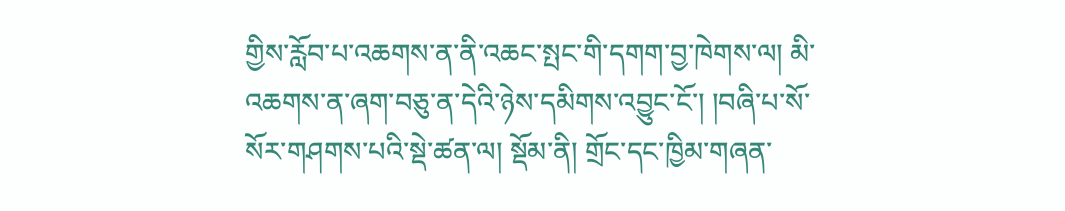གྱིས་རློབ་པ་འཆགས་ན་ནི་འཆང་སྤང་གི་དགག་བྱ་ཁེགས་ལ། མི་འཆགས་ན་ཞག་བཅུ་ན་དེའི་ཉེས་དམིགས་འབྱུང་ངོ་། །བཞི་པ་སོ་སོར་གཤགས་པའི་སྡེ་ཚན་ལ། སྡོམ་ནི། གྲོང་དང་ཁྱིམ་གཞན་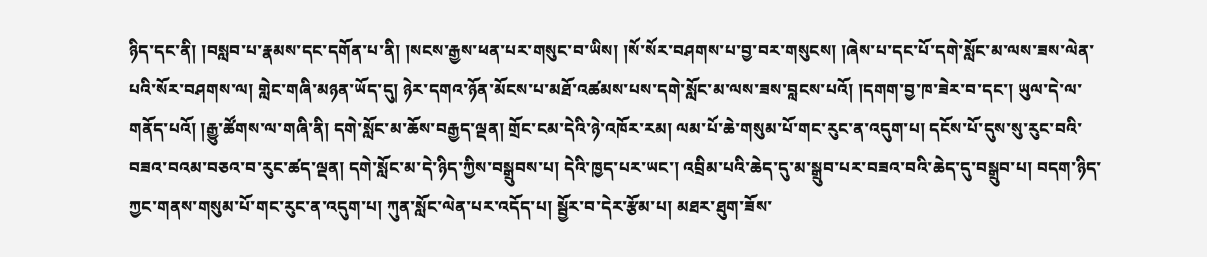ཉིད་དང་ནི། །བསླབ་པ་རྣམས་དང་དགོན་པ་ནི། །སངས་རྒྱས་ཕན་པར་གསུང་བ་ཡིས། །སོ་སོར་བཤགས་པ་བྱ་བར་གསུངས། །ཞེས་པ་དང་པོ་དགེ་སློང་མ་ལས་ཟས་ལེན་པའི་སོར་བཤགས་ལ། གླེང་གཞི་མཉན་ཡོད་དུ། ཉེར་དགའ་ཉོན་མོངས་པ་མཐོ་འཚམས་པས་དགེ་སློང་མ་ལས་ཟས་བླངས་པའོ། །དགག་བྱ་ཁ་ཟེར་བ་དང་། ཡུལ་དེ་ལ་གནོད་པའོ། །རྒྱུ་ཚོགས་ལ་གཞི་ནི། དགེ་སློང་མ་ཆོས་བརྒྱད་ལྡན། གྲོང་ངམ་དེའི་ཉེ་འཁོར་རམ། ལམ་པོ་ཆེ་གསུམ་པོ་གང་རུང་ན་འདུག་པ། དངོས་པོ་དུས་སུ་རུང་བའི་བཟའ་བའམ་བཅའ་བ་རུང་ཚད་ལྡན། དགེ་སློང་མ་དེ་ཉིད་ཀྱིས་བསྒྲུབས་པ། དེའི་ཁྱད་པར་ཡང་། འབྲིམ་པའི་ཆེད་དུ་མ་སྒྲུབ་པར་བཟའ་བའི་ཆེད་དུ་བསྒྲུབ་པ། བདག་ཉིད་ཀྱང་གནས་གསུམ་པོ་གང་རུང་ན་འདུག་པ། ཀུན་སློང་ལེན་པར་འདོད་པ། སྦྱོར་བ་དེར་རྩོམ་པ། མཐར་ཐུག་ཟོས་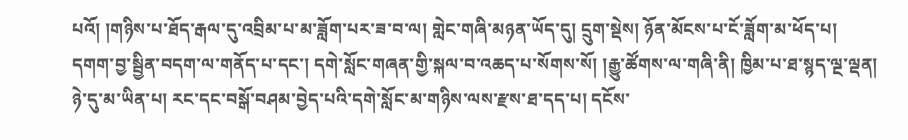པའོ། །གཉིས་པ་ཐོད་རྒལ་དུ་འབྲིམ་པ་མ་ཟློག་པར་ཟ་བ་ལ། གླེང་གཞི་མཉན་ཡོད་དུ། དྲུག་སྡེས། ཉོན་མོངས་པ་ངོ་ཟློག་མ་ཕོད་པ། དགག་བྱ་སྦྱིན་བདག་ལ་གནོད་པ་དང་། དགེ་སློང་གཞན་གྱི་སྐལ་བ་འཆད་པ་སོགས་སོ། །རྒྱུ་ཚོགས་ལ་གཞི་ནི། ཁྱིམ་པ་ཐ་སྙད་ལྔ་ལྡན། ཉེ་དུ་མ་ཡིན་པ། རང་དང་བསྒོ་བཤམ་བྱེད་པའི་དགེ་སློང་མ་གཉིས་ལས་རྫས་ཐ་དད་པ། དངོས་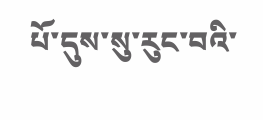པོ་དུས་སུ་རུང་བའི་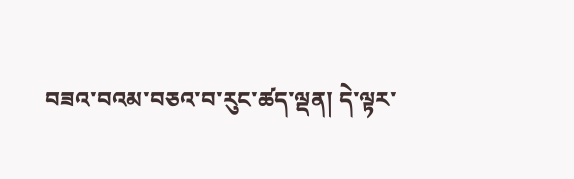བཟའ་བའམ་བཅའ་བ་རུང་ཚད་ལྡན། དེ་ལྟར་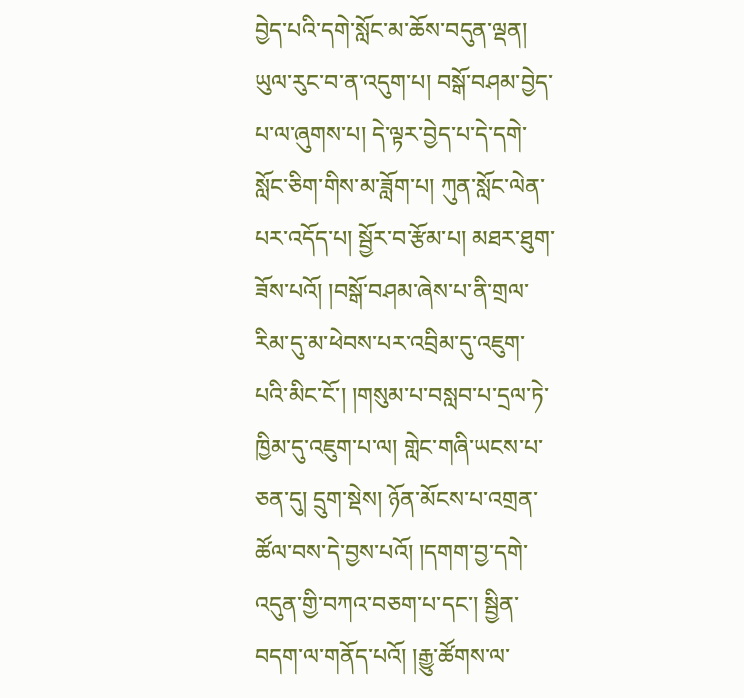བྱེད་པའི་དགེ་སློང་མ་ཆོས་བདུན་ལྡན། ཡུལ་རུང་བ་ན་འདུག་པ། བསྒོ་བཤམ་བྱེད་པ་ལ་ཞུགས་པ། དེ་ལྟར་བྱེད་པ་དེ་དགེ་སློང་ཅིག་གིས་མ་ཟློག་པ། ཀུན་སློང་ལེན་པར་འདོད་པ། སྦྱོར་བ་རྩོམ་པ། མཐར་ཐུག་ཟོས་པའོ། །བསྒོ་བཤམ་ཞེས་པ་ནི་གྲལ་རིམ་དུ་མ་ཕེབས་པར་འབྲིམ་དུ་འཇུག་པའི་མིང་ངོ་། །གསུམ་པ་བསླབ་པ་དྲལ་ཏེ་ཁྱིམ་དུ་འཇུག་པ་ལ། གླེང་གཞི་ཡངས་པ་ཅན་དུ། དྲུག་སྡེས། ཉོན་མོངས་པ་འགྲན་ཚོལ་བས་དེ་བྱས་པའོ། །དགག་བྱ་དགེ་འདུན་གྱི་བཀའ་བཅག་པ་དང་། སྦྱིན་བདག་ལ་གནོད་པའོ། །རྒྱུ་ཚོགས་ལ་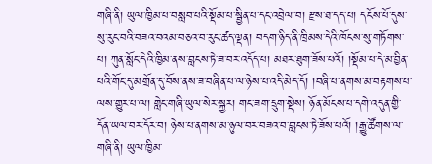གཞི་ནི། ཡུལ་ཁྱིམ་པ་བསླབ་པའི་སྡོམ་པ་སྦྱིན་པ་དང་འབྲེལ་བ། རྫས་ཐ་དད་པ། དངོས་པོ་དུས་སུ་རུང་བའི་བཟའ་བའམ་བཅའ་བ་རུང་ཚད་ལྡན། བདག་ཉིད་ནི་ཁྲིམས་དེའི་ཁོངས་སུ་གཏོགས་པ། ཀུན་སློང་དེའི་ཁྱིམ་ནས་བླངས་ཏེ་ཟ་བར་འདོད་པ། མཐར་ཐུག་ཟོས་པའོ། །སྡོམ་པ་དེ་མ་བྱིན་པའི་གོང་དུ་མགྲོན་དུ་བོས་ནས་ཟ་བཞིན་པ་ལ་ཉེས་པ་འདི་མེད་དོ། །བཞི་པ་ནགས་མ་བརྟགས་པ་ལས་གྱུར་པ་ལ། གླེང་གཞི་ཡུལ་སེར་སྐྱར། གང་ཟག་དྲུག་སྡེས། ཉོན་མོངས་པ་དགེ་འདུན་གྱི་དོན་ཡལ་བར་དོར་བ། ཉེས་པ་ནགས་མ་ཉུལ་བར་བཟའ་བ་བླངས་ཏེ་ཟོས་པའོ། །རྒྱུ་ཚོགས་ལ་གཞི་ནི། ཡུལ་ཁྱིམ་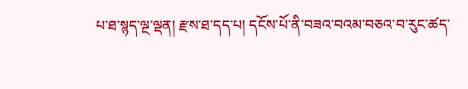པ་ཐ་སྙད་ལྔ་ལྡན། རྫས་ཐ་དད་པ། དངོས་པོ་ནི་བཟའ་བའམ་བཅའ་བ་རུང་ཚད་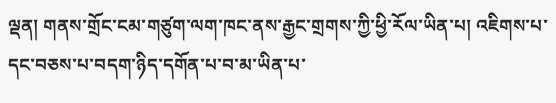ལྡན། གནས་གྲོང་ངམ་གཙུག་ལག་ཁང་ནས་རྒྱང་གྲགས་ཀྱི་ཕྱི་རོལ་ཡིན་པ། འཇིགས་པ་དང་བཅས་པ་བདག་ཉིད་དགོན་པ་བ་མ་ཡིན་པ་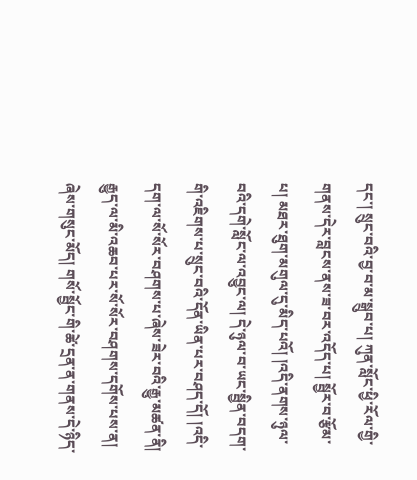དང་། སྲུང་བའི་བྱ་བ་མ་སྒྲུབ་པ། ཀུན་སློང་ཕྱི་རོལ་གྱི་གནས་དེར་བླངས་ནས་ཟ་བར་འདོད་པ། སྦྱོར་བ་རྩོམ་པ། མཐར་ཐུག་མགུལ་དུ་མིད་པའོ། །འདི་ནགས་ཉུལ་བའི་དགེ་སློང་ལ་འབྱུང་ལ། དེ་ཉུལ་བ་ཡང་སྦྱིན་བདག་གི་འཇིགས་པ་སྲུང་བའི་དོན་ཡིན་པར་བཤད་དོ། །འདི་དག་ལ་སོ་སོར་བཤགས་པ་ཞེས་ཟེར་བའི་རྒྱུ་མཚན་ནི། རྒྱུད་ལ་མི་འཆབ་པར་སོ་སོར་བཤགས་དགོས་པས་ན། ཞེས་གསུང་མོད། གསོ་སྦྱོང་གི་ཚེ་དྲན་ན་གནས་དེ་ཉིད་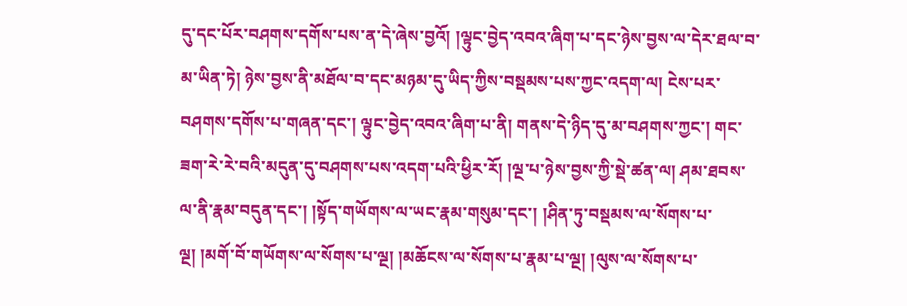དུ་དང་པོར་བཤགས་དགོས་པས་ན་དེ་ཞེས་བྱའོ། །ལྟུང་བྱེད་འབའ་ཞིག་པ་དང་ཉེས་བྱས་ལ་དེར་ཐལ་བ་མ་ཡིན་ཏེ། ཉེས་བྱས་ནི་མཐོལ་བ་དང་མཉམ་དུ་ཡིད་ཀྱིས་བསྡམས་པས་ཀྱང་འདག་ལ། ངེས་པར་བཤགས་དགོས་པ་གཞན་དང་། ལྟུང་བྱེད་འབའ་ཞིག་པ་ནི། གནས་དེ་ཉིད་དུ་མ་བཤགས་ཀྱང་། གང་ཟག་རེ་རེ་བའི་མདུན་དུ་བཤགས་པས་འདག་པའི་ཕྱིར་རོ། །ལྔ་པ་ཉེས་བྱས་ཀྱི་སྡེ་ཚན་ལ། ཤམ་ཐབས་ལ་ནི་རྣམ་བདུན་དང་། །སྟོད་གཡོགས་ལ་ཡང་རྣམ་གསུམ་དང་། །ཤིན་ཏུ་བསྡམས་ལ་སོགས་པ་ལྔ། །མགོ་བོ་གཡོགས་ལ་སོགས་པ་ལྔ། །མཆོངས་ལ་སོགས་པ་རྣམ་པ་ལྔ། །ལུས་ལ་སོགས་པ་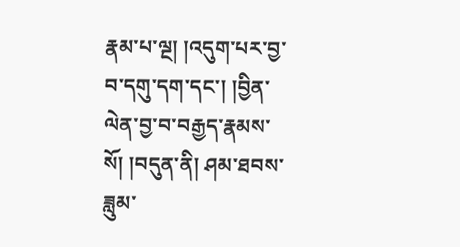རྣམ་པ་ལྔ། །འདུག་པར་བྱ་བ་དགུ་དག་དང་། །བྱིན་ལེན་བྱ་བ་བརྒྱད་རྣམས་སོ། །བདུན་ནི། ཤམ་ཐབས་ཟླུམ་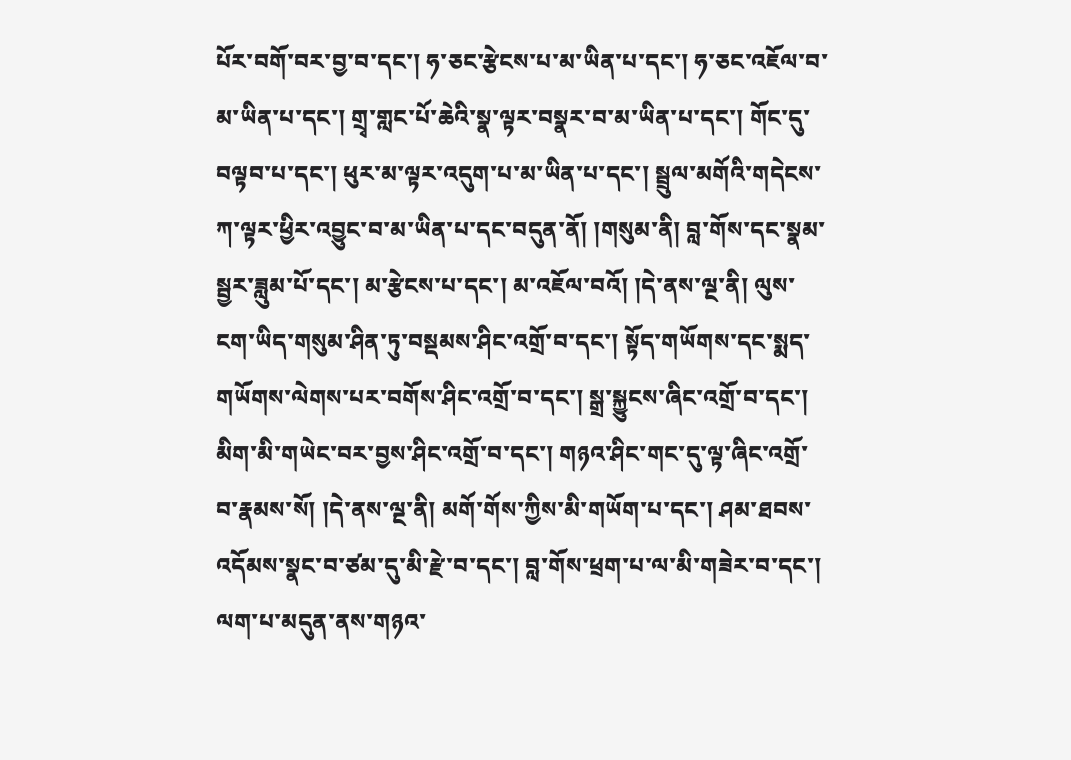པོར་བགོ་བར་བྱ་བ་དང་། ཧ་ཅང་རྩེངས་པ་མ་ཡིན་པ་དང་། ཧ་ཅང་འཇོལ་བ་མ་ཡིན་པ་དང་། གྲྭ་གླང་པོ་ཆེའི་སྣ་ལྟར་བསྣར་བ་མ་ཡིན་པ་དང་། གོང་དུ་བལྟབ་པ་དང་། ཕུར་མ་ལྟར་འདུག་པ་མ་ཡིན་པ་དང་། སྦྲུལ་མགོའི་གདེངས་ཀ་ལྟར་ཕྱིར་འབྱུང་བ་མ་ཡིན་པ་དང་བདུན་ནོ། །གསུམ་ནི། བླ་གོས་དང་སྣམ་སྦྱར་ཟླུམ་པོ་དང་། མ་རྩེངས་པ་དང་། མ་འཇོལ་བའོ། །དེ་ནས་ལྔ་ནི། ལུས་ངག་ཡིད་གསུམ་ཤིན་ཏུ་བསྡམས་ཤིང་འགྲོ་བ་དང་། སྟོད་གཡོགས་དང་སྨད་གཡོགས་ལེགས་པར་བགོས་ཤིང་འགྲོ་བ་དང་། སྒྲ་སྐྱུངས་ཞིང་འགྲོ་བ་དང་། མིག་མི་གཡེང་བར་བྱས་ཤིང་འགྲོ་བ་དང་། གཉའ་ཤིང་གང་དུ་ལྟ་ཞིང་འགྲོ་བ་རྣམས་སོ། །དེ་ནས་ལྔ་ནི། མགོ་གོས་ཀྱིས་མི་གཡོག་པ་དང་། ཤམ་ཐབས་འདོམས་སྣང་བ་ཙམ་དུ་མི་རྫེ་བ་དང་། བླ་གོས་ཕྲག་པ་ལ་མི་གཟེར་བ་དང་། ལག་པ་མདུན་ནས་གཉའ་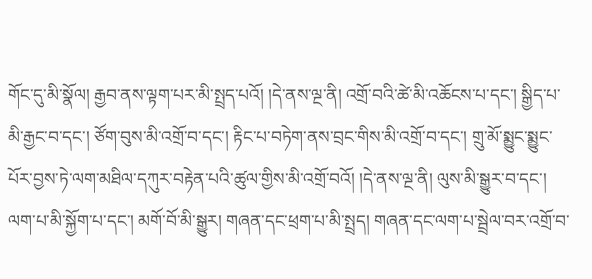གོང་དུ་མི་སྣོལ། རྒྱབ་ནས་ལྟག་པར་མི་སྤྲད་པའོ། །དེ་ནས་ལྔ་ནི། འགྲོ་བའི་ཚེ་མི་འཆོངས་པ་དང་། སྒྱིད་པ་མི་རྒྱང་བ་དང་། ཙོག་བུས་མི་འགྲོ་བ་དང་། རྟིང་པ་བཏེག་ནས་བྲང་གིས་མི་འགྲོ་བ་དང་། གྲུ་མོ་སྨྱུང་སྨྱུང་པོར་བྱས་ཏེ་ལག་མཐིལ་དཀུར་བརྟེན་པའི་ཚུལ་གྱིས་མི་འགྲོ་བའོ། །དེ་ནས་ལྔ་ནི། ལུས་མི་སྒྱུར་བ་དང་། ལག་པ་མི་སྐྱོག་པ་དང་། མགོ་བོ་མི་སྒྱུར། གཞན་དང་ཕྲག་པ་མི་སྤྲད། གཞན་དང་ལག་པ་སྦྲེལ་བར་འགྲོ་བ་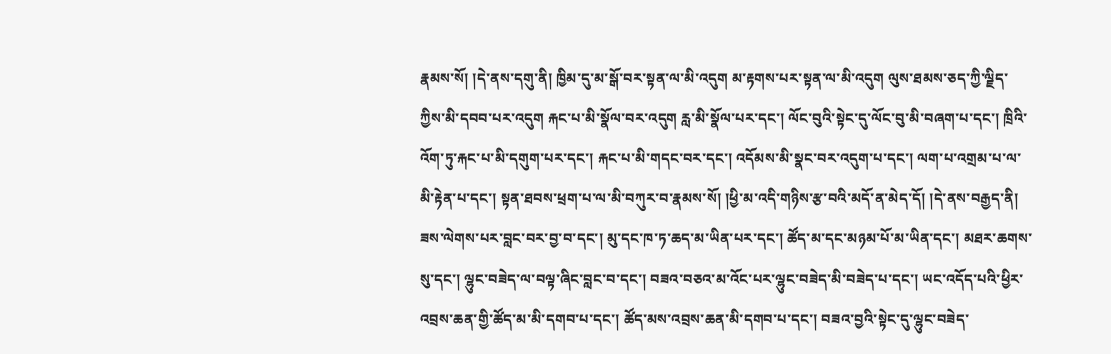རྣམས་སོ། །དེ་ནས་དགུ་ནི། ཁྱིམ་དུ་མ་སྒོ་བར་སྟན་ལ་མི་འདུག མ་རྟགས་པར་སྟན་ལ་མི་འདུག ལུས་ཐམས་ཅད་ཀྱི་ལྗིད་ཀྱིས་མི་དབབ་པར་འདུག རྐང་པ་མི་སྣོལ་བར་འདུག རླ་མི་སྣོལ་པར་དང་། ལོང་བུའི་སྟེང་དུ་ལོང་བུ་མི་བཞག་པ་དང་། ཁྲིའི་འོག་ཏུ་རྐང་པ་མི་དགུག་པར་དང་། རྐང་པ་མི་གདང་བར་དང་། འདོམས་མི་སྣང་བར་འདུག་པ་དང་། ལག་པ་འགྲམ་པ་ལ་མི་རྟེན་པ་དང་། སྟན་ཐབས་ཕྲག་པ་ལ་མི་བཀུར་བ་རྣམས་སོ། །ཕྱི་མ་འདི་གཉིས་རྩ་བའི་མདོ་ན་མེད་དོ། །དེ་ནས་བརྒྱད་ནི། ཟས་ལེགས་པར་བླང་བར་བྱ་བ་དང་། མུ་དང་ཁ་ཏ་ཆད་མ་ཡིན་པར་དང་། ཚོད་མ་དང་མཉམ་པོ་མ་ཡིན་དང་། མཐར་ཆགས་སུ་དང་། ལྷུང་བཟེད་ལ་བལྟ་ཞིང་བླང་བ་དང་། བཟའ་བཅའ་མ་འོང་པར་ལྷུང་བཟེད་མི་བཟེད་པ་དང་། ཡང་འདོད་པའི་ཕྱིར་འབྲས་ཆན་གྱི་ཚོད་མ་མི་དགབ་པ་དང་། ཚོད་མས་འབྲས་ཆན་མི་དགབ་པ་དང་། བཟའ་བྱའི་སྟེང་དུ་ལྷུང་བཟེད་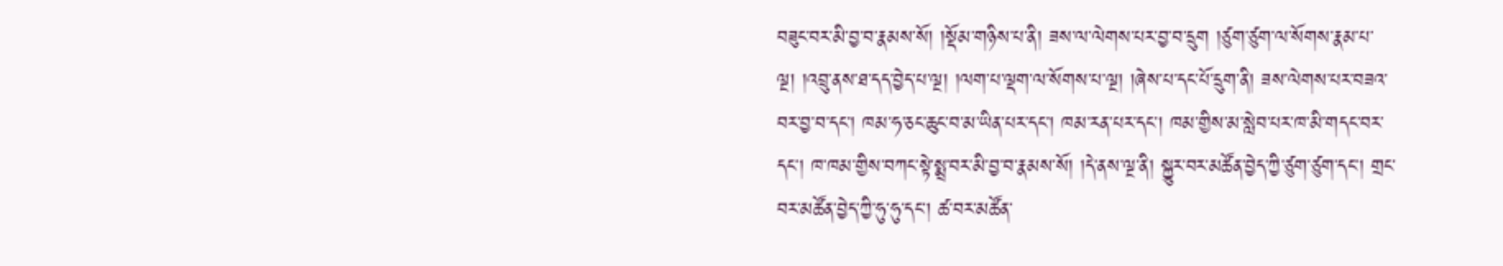བཟུང་བར་མི་བྱ་བ་རྣམས་སོ། །སྡོམ་གཉིས་པ་ནི། ཟས་ལ་ལེགས་པར་བྱ་བ་དྲུག །ཙུག་ཙུག་ལ་སོགས་རྣམ་པ་ལྔ། །འབྲུ་ནས་ཐ་དད་བྱེད་པ་ལྔ། །ལག་པ་ལྡག་ལ་སོགས་པ་ལྔ། །ཞེས་པ་དང་པོ་དྲུག་ནི། ཟས་ལེགས་པར་བཟའ་བར་བྱ་བ་དང་། ཁམ་ཧ་ཅང་ཆུང་བ་མ་ཡིན་པར་དང་། ཁམ་རན་པར་དང་། ཁམ་གྱིས་མ་སླེབ་པར་ཁ་མི་གདང་བར་དང་། ཁ་ཁམ་གྱིས་བཀང་སྟེ་སྨྲ་བར་མི་བྱ་བ་རྣམས་སོ། །དེ་ནས་ལྔ་ནི། སྐྱུར་བར་མཚོན་བྱེད་ཀྱི་ཙུག་ཙུག་དང་། གྲང་བར་མཚོན་བྱེད་ཀྱི་ཧུ་ཧུ་དང་། ཚ་བར་མཚོན་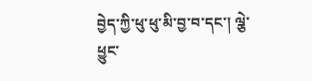བྱེད་ཀྱི་ཕུ་ཕུ་མི་བྱ་བ་དང་། ལྕེ་ཕྱུང་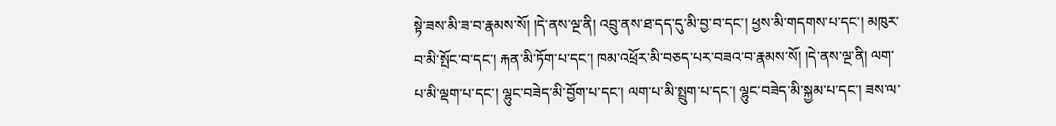སྟེ་ཟས་མི་ཟ་བ་རྣམས་སོ། །དེ་ནས་ལྔ་ནི། འབྲུ་ནས་ཐ་དད་དུ་མི་བྱ་བ་དང་། ཕྱས་མི་གདགས་པ་དང་། མཁུར་བ་མི་སྤོང་བ་དང་། རྐན་མི་ཏོག་པ་དང་། ཁམ་འཕྲོར་མི་བཅད་པར་བཟའ་བ་རྣམས་སོ། །དེ་ནས་ལྔ་ནི། ལག་པ་མི་ལྡག་པ་དང་། ལྷུང་བཟེད་མི་བྱོག་པ་དང་། ལག་པ་མི་སྤྲུག་པ་དང་། ལྷུང་བཟེད་མི་སྐྱམ་པ་དང་། ཟས་ལ་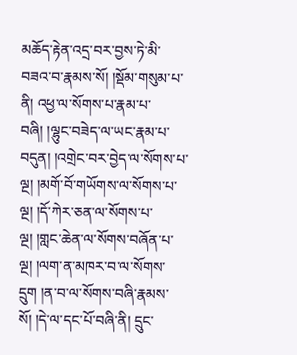མཆོད་རྟེན་འདྲ་བར་བྱས་ཏེ་མི་བཟའ་བ་རྣམས་སོ། །སྡོམ་གསུམ་པ་ནི། འཕྱ་ལ་སོགས་པ་རྣམ་པ་བཞི། །ལྷུང་བཟེད་ལ་ཡང་རྣམ་པ་བདུན། །འགྲེང་བར་བྱེད་ལ་སོགས་པ་ལྔ། །མགོ་བོ་གཡོགས་ལ་སོགས་པ་ལྔ། །དོ་ཀེར་ཅན་ལ་སོགས་པ་ལྔ། །གླང་ཆེན་ལ་སོགས་བཞོན་པ་ལྔ། །ལག་ན་མཁར་བ་ལ་སོགས་དྲུག །ན་བ་ལ་སོགས་བཞི་རྣམས་སོ། །དེ་ལ་དང་པོ་བཞི་ནི། དྲུང་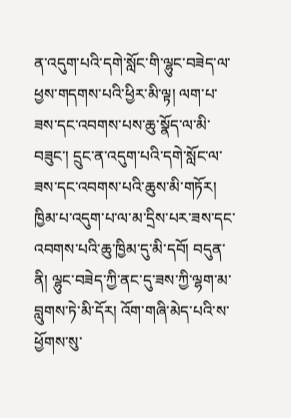ན་འདུག་པའི་དགེ་སློང་གི་ལྷུང་བཟེད་ལ་ཕྱས་གདགས་པའི་ཕྱིར་མི་ལྟ། ལག་པ་ཟས་དང་འབགས་པས་ཆུ་སྣོད་ལ་མི་བཟུང་། དྲུང་ན་འདུག་པའི་དགེ་སློང་ལ་ཟས་དང་འབགས་པའི་ཆུས་མི་གཏོར། ཁྱིམ་པ་འདུག་པ་ལ་མ་དྲིས་པར་ཟས་དང་འབགས་པའི་ཆུ་ཁྱིམ་དུ་མི་དབོ། བདུན་ནི། ལྷུང་བཟེད་ཀྱི་ནང་དུ་ཟས་ཀྱི་ལྷག་མ་བླུགས་ཏེ་མི་དོར། འོག་གཞི་མེད་པའི་ས་ཕྱོགས་སུ་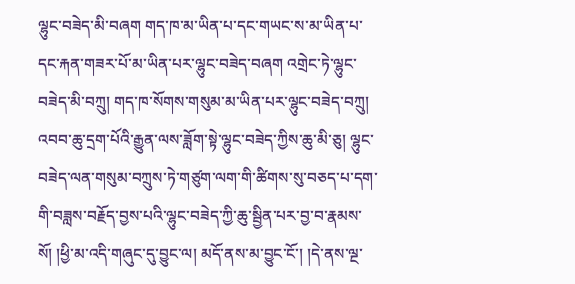ལྷུང་བཟེད་མི་བཞག གད་ཁ་མ་ཡིན་པ་དང་གཡང་ས་མ་ཡིན་པ་དང་རྐན་གཟར་པོ་མ་ཡིན་པར་ལྷུང་བཟེད་བཞག འགྲེང་ཏེ་ལྷུང་བཟེད་མི་བཀྲུ། གད་ཁ་སོགས་གསུམ་མ་ཡིན་པར་ལྷུང་བཟེད་བཀྲུ། འབབ་ཆུ་དྲག་པོའི་རྒྱུན་ལས་ཟློག་སྟེ་ལྷུང་བཟེད་ཀྱིས་ཆུ་མི་ཅུ། ལྷུང་བཟེད་ལན་གསུམ་བཀྲུས་ཏེ་གཙུག་ལག་གི་ཚིགས་སུ་བཅད་པ་དག་གི་བཟླས་བརྗོད་བྱས་པའི་ལྷུང་བཟེད་ཀྱི་ཆུ་སྦྱིན་པར་བྱ་བ་རྣམས་སོ། །ཕྱི་མ་འདི་གཞུང་དུ་བྱུང་ལ། མདོ་ནས་མ་བྱུང་ངོ་། །དེ་ནས་ལྔ་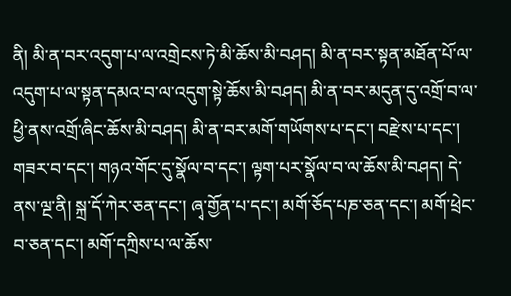ནི། མི་ན་བར་འདུག་པ་ལ་འགྲེངས་ཏེ་མི་ཆོས་མི་བཤད། མི་ན་བར་སྟན་མཐོན་པོ་ལ་འདུག་པ་ལ་སྟན་དམའ་བ་ལ་འདུག་སྟེ་ཆོས་མི་བཤད། མི་ན་བར་མདུན་དུ་འགྲོ་བ་ལ་ཕྱི་ནས་འགྲོ་ཞིང་ཆོས་མི་བཤད། མི་ན་བར་མགོ་གཡོགས་པ་དང་། བརྫེས་པ་དང་། གཟར་བ་དང་། གཉའ་གོང་དུ་སྣོལ་བ་དང་། ལྟག་པར་སྣོལ་བ་ལ་ཆོས་མི་བཤད། དེ་ནས་ལྔ་ནི། སྐྲ་དོ་ཀེར་ཅན་དང་། ཞྭ་གྱོན་པ་དང་། མགོ་ཅོད་པཎ་ཅན་དང་། མགོ་ཕྲེང་བ་ཅན་དང་། མགོ་དཀྲིས་པ་ལ་ཆོས་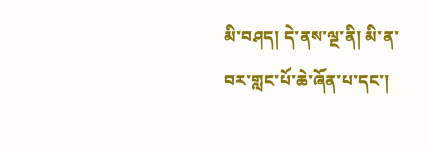མི་བཤད། དེ་ནས་ལྔ་ནི། མི་ན་བར་གླང་པོ་ཆེ་ཞོན་པ་དང་།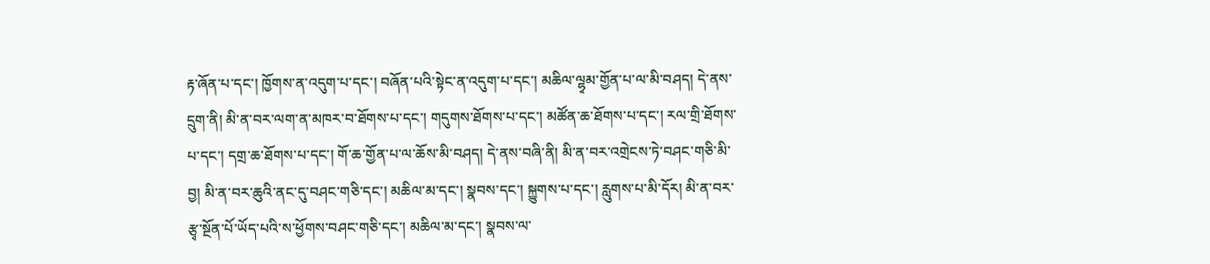རྟ་ཞོན་པ་དང་། ཁྱོགས་ན་འདུག་པ་དང་། བཞོན་པའི་སྟེང་ན་འདུག་པ་དང་། མཆིལ་ལྷྭམ་གྱོན་པ་ལ་མི་བཤད། དེ་ནས་དྲུག་ནི། མི་ན་བར་ལག་ན་མཁར་བ་ཐོགས་པ་དང་། གདུགས་ཐོགས་པ་དང་། མཚོན་ཆ་ཐོགས་པ་དང་། རལ་གྲི་ཐོགས་པ་དང་། དགྲ་ཆ་ཐོགས་པ་དང་། གོ་ཆ་གྱོན་པ་ལ་ཆོས་མི་བཤད། དེ་ནས་བཞི་ནི། མི་ན་བར་འགྲེངས་ཏེ་བཤང་གཅི་མི་བྱ། མི་ན་བར་ཆུའི་ནང་དུ་བཤང་གཅི་དང་། མཆིལ་མ་དང་། སྣབས་དང་། སྐྱུགས་པ་དང་། རླུགས་པ་མི་དོར། མི་ན་བར་རྩྭ་སྔོན་པོ་ཡོད་པའི་ས་ཕྱོགས་བཤང་གཅི་དང་། མཆིལ་མ་དང་། སྣབས་ལ་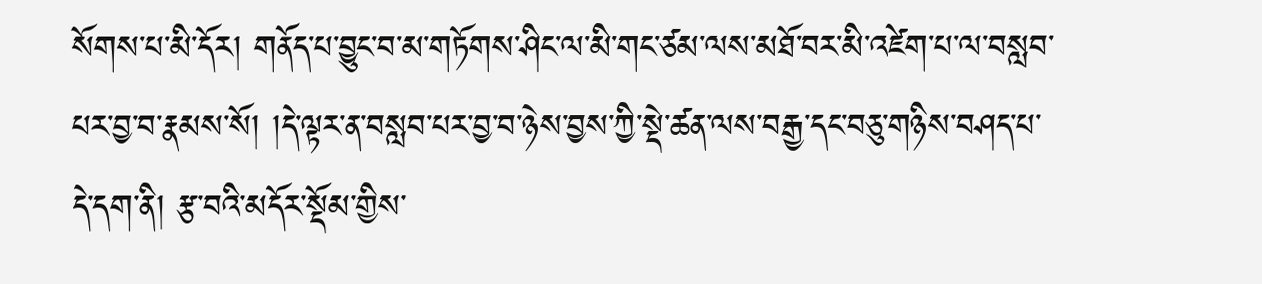སོགས་པ་མི་དོར། གནོད་པ་བྱུང་བ་མ་གཏོགས་ཤིང་ལ་མི་གང་ཙམ་ལས་མཐོ་བར་མི་འཛེག་པ་ལ་བསླབ་པར་བྱ་བ་རྣམས་སོ། །དེ་ལྟར་ན་བསླབ་པར་བྱ་བ་ཉེས་བྱས་ཀྱི་སྡེ་ཚན་ལས་བརྒྱ་དང་བཅུ་གཉིས་བཤད་པ་དེ་དག་ནི། རྩ་བའི་མདོར་སྡོམ་གྱིས་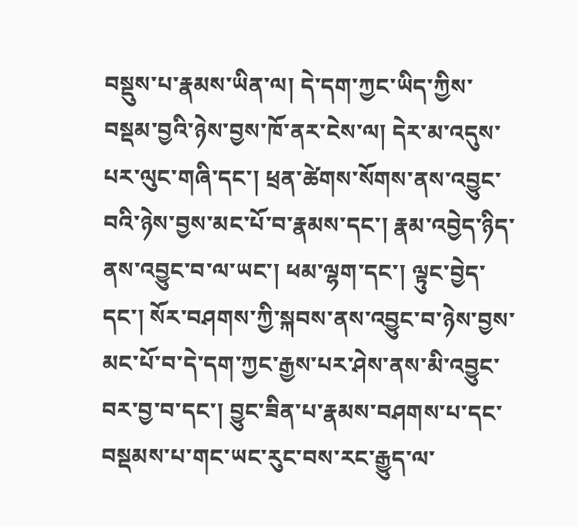བསྡུས་པ་རྣམས་ཡིན་ལ། དེ་དག་ཀྱང་ཡིད་ཀྱིས་བསྡམ་བྱའི་ཉེས་བྱས་ཁོ་ནར་ངེས་ལ། དེར་མ་འདུས་པར་ལུང་གཞི་དང་། ཕྲན་ཚེགས་སོགས་ནས་འབྱུང་བའི་ཉེས་བྱས་མང་པོ་བ་རྣམས་དང་། རྣམ་འབྱེད་ཉིད་ནས་འབྱུང་བ་ལ་ཡང་། ཕམ་ལྷག་དང་། ལྟུང་བྱེད་དང་། སོར་བཤགས་ཀྱི་སྐབས་ནས་འབྱུང་བ་ཉེས་བྱས་མང་པོ་བ་དེ་དག་ཀྱང་རྒྱས་པར་ཤེས་ནས་མི་འབྱུང་བར་བྱ་བ་དང་། བྱུང་ཟིན་པ་རྣམས་བཤགས་པ་དང་བསྡམས་པ་གང་ཡང་རུང་བས་རང་རྒྱུད་ལ་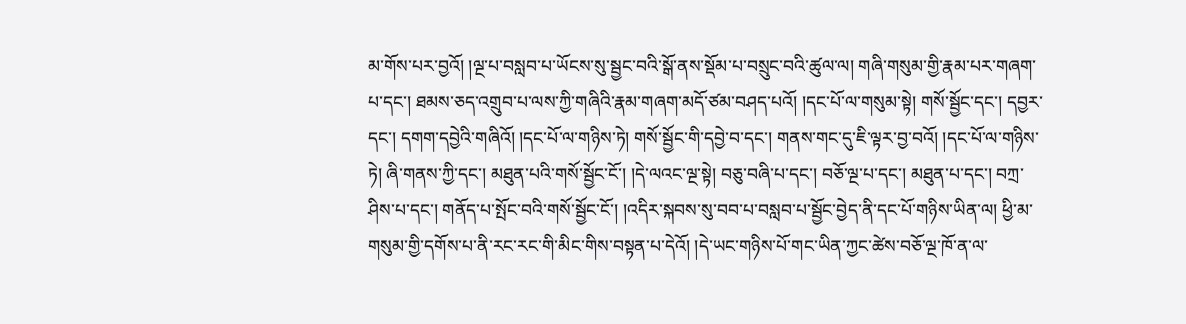མ་གོས་པར་བྱའོ། །ལྔ་པ་བསླབ་པ་ཡོངས་སུ་སྦྱང་བའི་སྒོ་ནས་སྡོམ་པ་བསྲུང་བའི་ཚུལ་ལ། གཞི་གསུམ་གྱི་རྣམ་པར་གཞག་པ་དང་། ཐམས་ཅད་འགྲུབ་པ་ལས་ཀྱི་གཞིའི་རྣམ་གཞག་མདོ་ཙམ་བཤད་པའོ། །དང་པོ་ལ་གསུམ་སྟེ། གསོ་སྦྱོང་དང་། དབྱར་དང་། དགག་དབྱེའི་གཞིའོ། །དང་པོ་ལ་གཉིས་ཏེ། གསོ་སྦྱོང་གི་དབྱེ་བ་དང་། གནས་གང་དུ་ཇི་ལྟར་བྱ་བའོ། །དང་པོ་ལ་གཉིས་ཏེ། ཞི་གནས་ཀྱི་དང་། མཐུན་པའི་གསོ་སྦྱོང་ངོ་། །དེ་ལའང་ལྔ་སྟེ། བཅུ་བཞི་པ་དང་། བཅོ་ལྔ་པ་དང་། མཐུན་པ་དང་། བཀྲ་ཤིས་པ་དང་། གནོད་པ་སྤོང་བའི་གསོ་སྦྱོང་ངོ་། །འདིར་སྐབས་སུ་བབ་པ་བསླབ་པ་སྦྱོང་བྱེད་ནི་དང་པོ་གཉིས་ཡིན་ལ། ཕྱི་མ་གསུམ་གྱི་དགོས་པ་ནི་རང་རང་གི་མིང་གིས་བསྟན་པ་དེའོ། །དེ་ཡང་གཉིས་པོ་གང་ཡིན་ཀྱང་ཚེས་བཅོ་ལྔ་ཁོ་ན་ལ་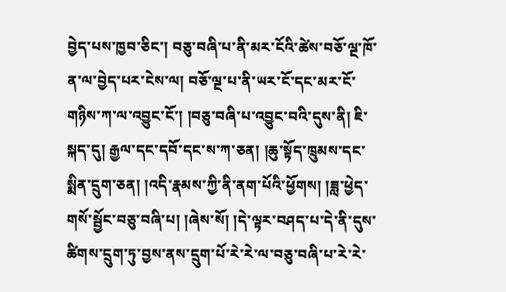བྱེད་པས་ཁྱབ་ཅིང་། བཅུ་བཞི་པ་ནི་མར་ངོའི་ཚེས་བཅོ་ལྔ་ཁོ་ན་ལ་བྱེད་པར་ངེས་ལ། བཅོ་ལྔ་པ་ནི་ཡར་ངོ་དང་མར་ངོ་གཉིས་ཀ་ལ་འབྱུང་ངོ་། །བཅུ་བཞི་པ་འབྱུང་བའི་དུས་ནི། ཇི་སྐད་དུ། རྒྱལ་དང་དབོ་དང་ས་ཀ་ཅན། །ཆུ་སྟོད་ཁྲུམས་དང་སྨིན་དྲུག་ཅན། །འདི་རྣམས་ཀྱི་ནི་ནག་པོའི་ཕྱོགས། །ཟླ་ཕྱེད་གསོ་སྦྱོང་བཅུ་བཞི་པ། །ཞེས་སོ། །དེ་ལྟར་བཤད་པ་དེ་ནི་དུས་ཚིགས་དྲུག་ཏུ་བྱས་ནས་དྲུག་པོ་རེ་རེ་ལ་བཅུ་བཞི་པ་རེ་རེ་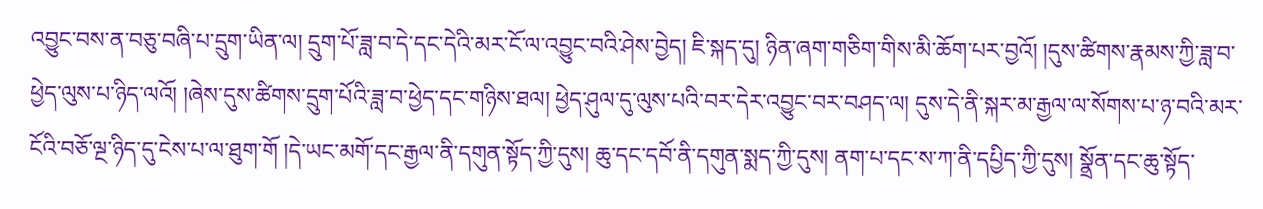འབྱུང་བས་ན་བཅུ་བཞི་པ་དྲུག་ཡིན་ལ། དྲུག་པོ་ཟླ་བ་དེ་དང་དེའི་མར་ངོ་ལ་འབྱུང་བའི་ཤེས་བྱེད། ཇི་སྐད་དུ། ཉིན་ཞག་གཅིག་གིས་མི་ཆོག་པར་བྱའོ། །དུས་ཚིགས་རྣམས་ཀྱི་ཟླ་བ་ཕྱེད་ལུས་པ་ཉིད་ལའོ། །ཞེས་དུས་ཚིགས་དྲུག་པོའི་ཟླ་བ་ཕྱེད་དང་གཉིས་ཐལ། ཕྱེད་ཤུལ་དུ་ལུས་པའི་བར་དེར་འབྱུང་བར་བཤད་ལ། དུས་དེ་ནི་སྐར་མ་རྒྱལ་ལ་སོགས་པ་ཉ་བའི་མར་ངོའི་བཅོ་ལྔ་ཉིད་དུ་ངེས་པ་ལ་ཐུག་གོ །དེ་ཡང་མགོ་དང་རྒྱལ་ནི་དགུན་སྟོད་ཀྱི་དུས། ཆུ་དང་དབོ་ནི་དགུན་སྨད་ཀྱི་དུས། ནག་པ་དང་ས་ཀ་ནི་དཔྱིད་ཀྱི་དུས། སྣྲོན་དང་ཆུ་སྟོད་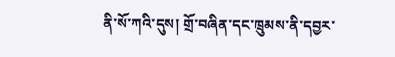ནི་སོ་ཀའི་དུས། གྲོ་བཞིན་དང་ཁྲུམས་ནི་དབྱར་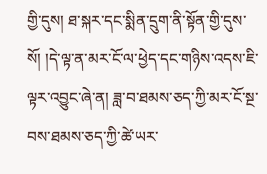གྱི་དུས། ཐ་སྐར་དང་སྨིན་དྲུག་ནི་སྟོན་གྱི་དུས་སོ། །དེ་ལྟ་ན་མར་ངོ་ལ་ཕྱེད་དང་གཉིས་འདས་ཇི་ལྟར་འབྱུང་ཞེ་ན། ཟླ་བ་ཐམས་ཅད་ཀྱི་མར་ངོ་སྔ་བས་ཐམས་ཅད་ཀྱི་ཚེ་ཡར་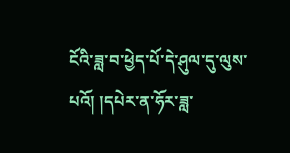ངོའི་ཟླ་བ་ཕྱེད་པོ་དེ་ཤུལ་དུ་ལུས་པའོ། །དཔེར་ན་ཧོར་ཟླ་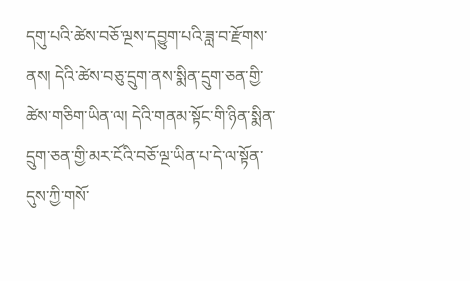དགུ་པའི་ཚེས་བཅོ་ལྔས་དབྱུག་པའི་ཟླ་བ་རྫོགས་ནས། དེའི་ཚེས་བཅུ་དྲུག་ནས་སྨིན་དྲུག་ཅན་གྱི་ཚེས་གཅིག་ཡིན་ལ། དེའི་གནམ་སྟོང་གི་ཉིན་སྨིན་དྲུག་ཅན་གྱི་མར་ངོའི་བཅོ་ལྔ་ཡིན་པ་དེ་ལ་སྟོན་དུས་ཀྱི་གསོ་